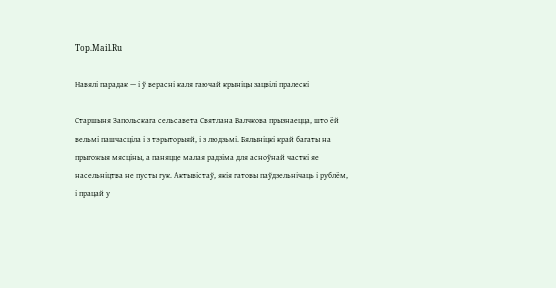Top.Mail.Ru

Навялі парадак — і ў верасні каля гаючай крыніцы зацвілі пралескі

Старшыня Запольскага сельсавета Святлана Валчкова прызнаецца, што ёй вельмі пашчасціла і з тэрыторыяй, і з людзьмі. Бялыніцкі край багаты на прыгожыя мясціны, а паняцце малая радзіма для асноўнай часткі яе насельніцтва не пусты гук. Актывістаў, якія гатовы паўдзельнічаць і рублём, і працай у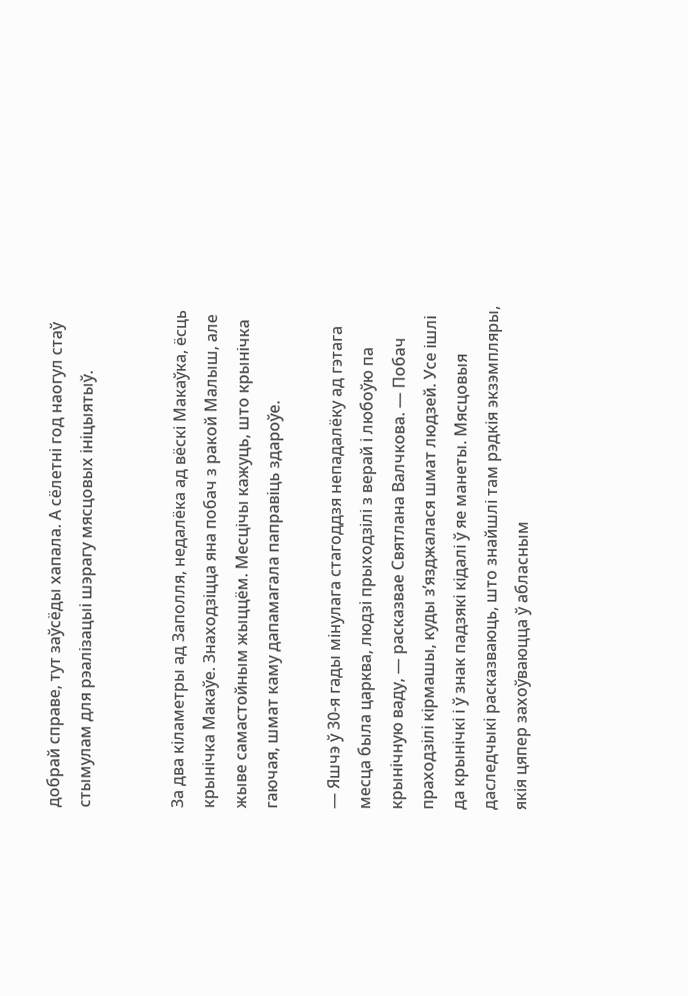добрай справе, тут заўсёды хапала. А сёлетні год наогул стаў стымулам для рэалізацыі шэрагу мясцовых ініцыятыў.


За два кіламетры ад Заполля, недалёка ад вёскі Макаўка, ёсць крынічка Макаўе. Знаходзіцца яна побач з ракой Малыш, але жыве самастойным жыццём. Месцічы кажуць, што крынічка гаючая, шмат каму дапамагала паправіць здароўе.

— Яшчэ ў 30-я гады мінулага стагоддзя непадалёку ад гэтага месца была царква, людзі прыходзілі з верай і любоўю па крынічную ваду, — расказвае Святлана Валчкова. — Побач праходзілі кірмашы, куды з’язджалася шмат людзей. Усе ішлі да крынічкі і ў знак падзякі кідалі ў яе манеты. Мясцовыя даследчыкі расказваюць, што знайшлі там рэдкія экзэмпляры, якія цяпер захоўваюцца ў абласным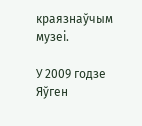краязнаўчым музеі.

У 2009 годзе Яўген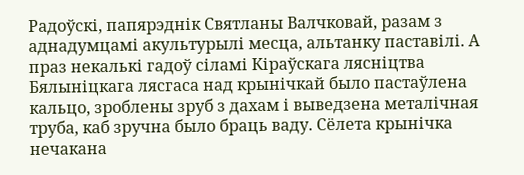Радоўскі, папярэднік Святланы Валчковай, разам з аднадумцамі акультурылі месца, альтанку паставілі. А праз некалькі гадоў сіламі Кіраўскага лясніцтва Бялыніцкага лясгаса над крынічкай было пастаўлена кальцо, зроблены зруб з дахам і выведзена металічная труба, каб зручна было браць ваду. Сёлета крынічка нечакана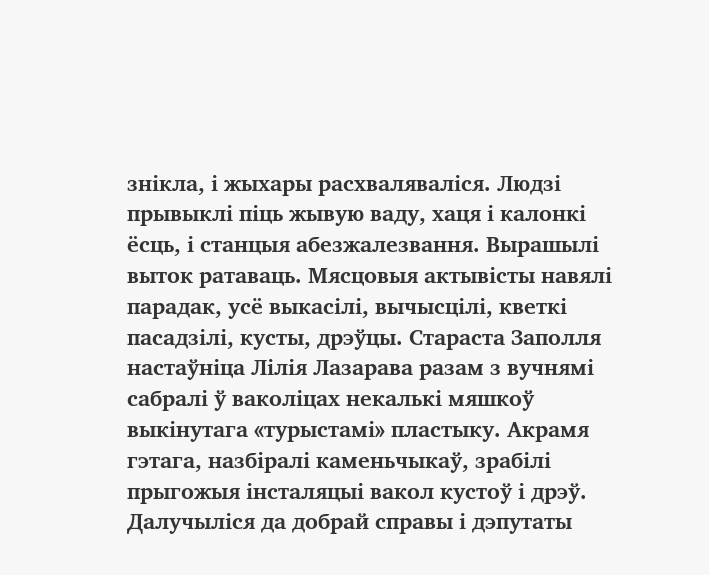знікла, і жыхары расхваляваліся. Людзі прывыклі піць жывую ваду, хаця і калонкі ёсць, і станцыя абезжалезвання. Вырашылі выток ратаваць. Мясцовыя актывісты навялі парадак, усё выкасілі, вычысцілі, кветкі пасадзілі, кусты, дрэўцы. Стараста Заполля настаўніца Лілія Лазарава разам з вучнямі сабралі ў ваколіцах некалькі мяшкоў выкінутага «турыстамі» пластыку. Акрамя гэтага, назбіралі каменьчыкаў, зрабілі прыгожыя інсталяцыі вакол кустоў і дрэў. Далучыліся да добрай справы і дэпутаты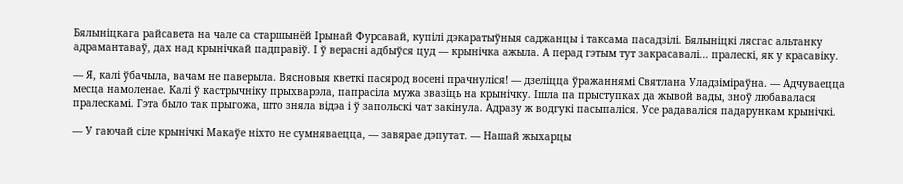Бялыніцкага райсавета на чале са старшынёй Ірынай Фурсавай, купілі дэкаратыўныя саджанцы і таксама пасадзілі. Бялыніцкі лясгас альтанку адрамантаваў, дах над крынічкай падправіў. І ў верасні адбыўся цуд — крынічка ажыла. А перад гэтым тут закрасавалі... пралескі, як у красавіку.

— Я, калі ўбачыла, вачам не паверыла. Вясновыя кветкі пасярод восені прачнуліся! — дзеліцца ўражаннямі Святлана Уладзіміраўна. — Адчуваецца месца намоленае. Калі ў кастрычніку прыхварэла, папрасіла мужа звазіць на крынічку. Ішла па прыступках да жывой вады, зноў любавалася пралескамі. Гэта было так прыгожа, што зняла відэа і ў запольскі чат закінула. Адразу ж водгукі пасыпаліся. Усе радаваліся падарункам крынічкі.

— У гаючай сіле крынічкі Макаўе ніхто не сумняваецца, — завярае дэпутат. — Нашай жыхарцы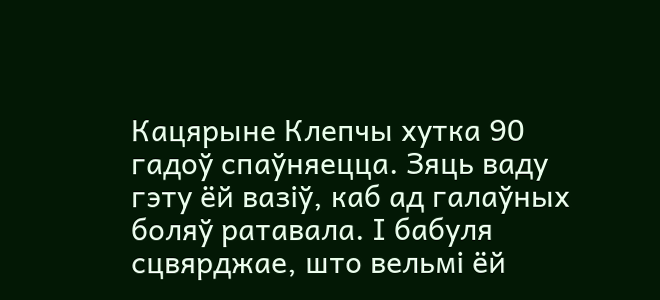Кацярыне Клепчы хутка 90 гадоў спаўняецца. Зяць ваду гэту ёй вазіў, каб ад галаўных боляў ратавала. І бабуля сцвярджае, што вельмі ёй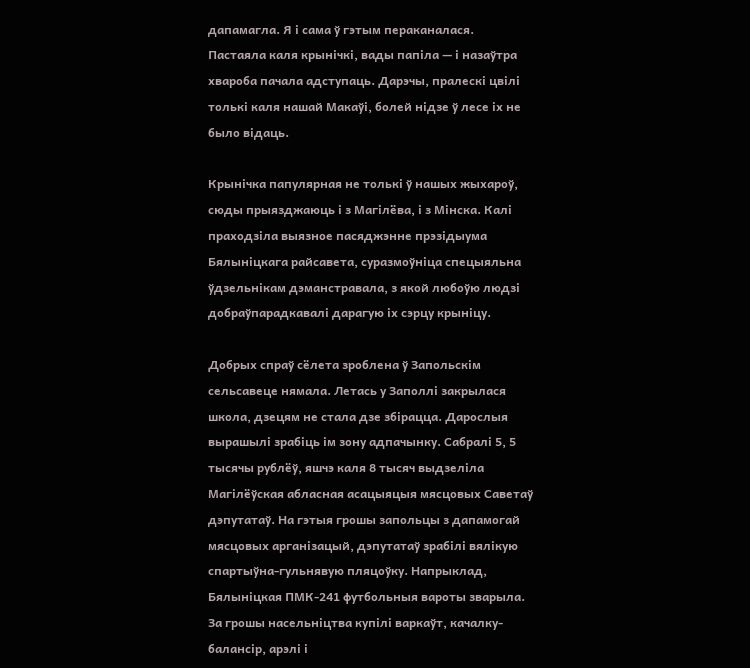дапамагла. Я і сама ў гэтым пераканалася. Пастаяла каля крынічкі, вады папіла — і назаўтра хвароба пачала адступаць. Дарэчы, пралескі цвілі толькі каля нашай Макаўі, болей нідзе ў лесе іх не было відаць.

Крынічка папулярная не толькі ў нашых жыхароў, сюды прыязджаюць і з Магілёва, і з Мінска. Калі праходзіла выязное пасяджэнне прэзідыума Бялыніцкага райсавета, суразмоўніца спецыяльна ўдзельнікам дэманстравала, з якой любоўю людзі добраўпарадкавалі дарагую іх сэрцу крыніцу.

Добрых спраў сёлета зроблена ў Запольскім сельсавеце нямала. Летась у Заполлі закрылася школа, дзецям не стала дзе збірацца. Дарослыя вырашылі зрабіць ім зону адпачынку. Сабралі 5, 5 тысячы рублёў, яшчэ каля 8 тысяч выдзеліла Магілёўская абласная асацыяцыя мясцовых Саветаў дэпутатаў. На гэтыя грошы запольцы з дапамогай мясцовых арганізацый, дэпутатаў зрабілі вялікую спартыўна-гульнявую пляцоўку. Напрыклад, Бялыніцкая ПМК-241 футбольныя вароты зварыла. За грошы насельніцтва купілі варкаўт, качалку-балансір, арэлі і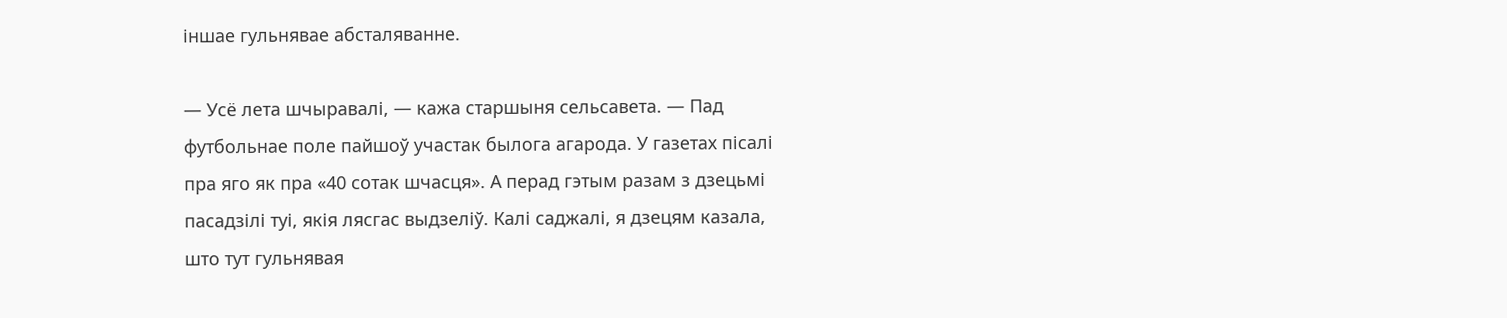іншае гульнявае абсталяванне.

— Усё лета шчыравалі, — кажа старшыня сельсавета. — Пад футбольнае поле пайшоў участак былога агарода. У газетах пісалі пра яго як пра «40 сотак шчасця». А перад гэтым разам з дзецьмі пасадзілі туі, якія лясгас выдзеліў. Калі саджалі, я дзецям казала, што тут гульнявая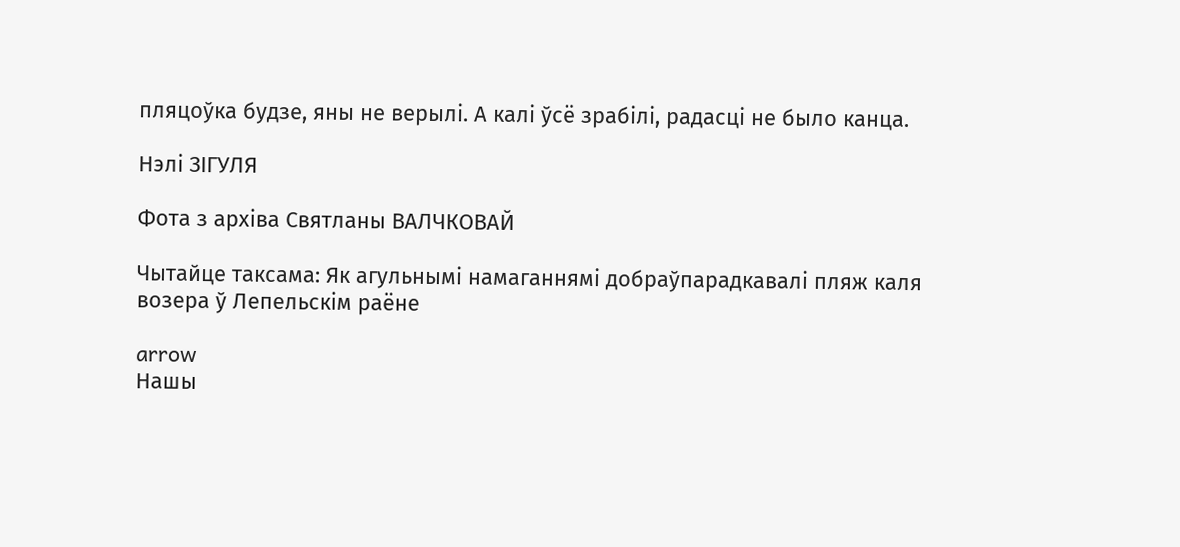пляцоўка будзе, яны не верылі. А калі ўсё зрабілі, радасці не было канца.

Нэлі ЗІГУЛЯ

Фота з архіва Святланы ВАЛЧКОВАЙ

Чытайце таксама: Як агульнымі намаганнямі добраўпарадкавалі пляж каля возера ў Лепельскім раёне

arrow
Нашы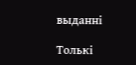выданні

Толькі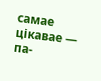самае цікавае — па-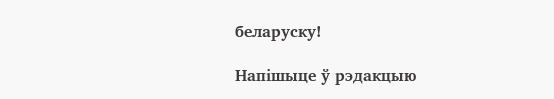беларуску!

Напішыце ў рэдакцыю